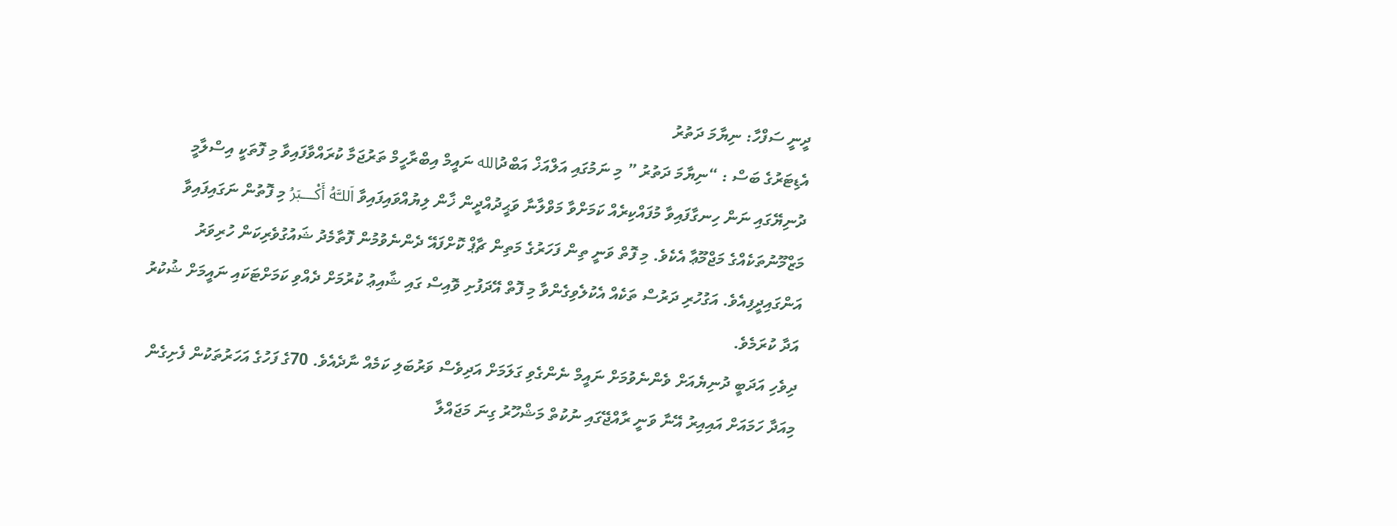ދީނީ ސަފްހާ: ނިޔާމަ ދަތުރު
އެޑިޓަރުގެ ބަސް : “ނިޔާމަ ދަތުރު ” މި ނަމުގައި އަލްއަޚް އަބްދުالله ނައީމް އިބްރާހީމް ތަރުޖަމާ ކުރައްވާފައިވާ މި ފޮތަކީ އިސްލާމީ ދުނިޔޭގައި ނަން ހިނގާފައިވާ މުފައްކިރެއް ކަމަށްވާ މަވްލާނާ ވަޙީދުއްދީން ޚާން ލިޔުއްވައިފައިވާ اَللـَّهُ أَكْـــبَرُ މި ފޮތުން ނަގައިފައިވާ މަޒްމޫނުތަކެއްގެ މަޖްމޫޢާ އެކެވެ. މި ފޮތް ވަނީ ތިން ފަހަރުގެ މަތިން ޗާޕް ކޮށްފައޭ ދެންނެވުމުން ފޮތާމެދު ޝައުގުވެރިކަން ހުރިވަރު އަންގައިދީފިއެވެ. އަގުހުރި ދަރުސް ތަކެއް އެކުލެވިގެންވާ މި ފޮތް އޭދަފުށި ވޮއިސް ގައި ޝާއިޢު ކުރުމަށް ދެއްވި ކަމަށްޓަކައި ނައީމަށް ޝުކުރު އަދާ ކުރަމެވެ.
ދިވެހި އަދަބީ ދުނިޔެއަށް ވެންނެވުމަށް ނައީމް ނެންގެވި ގަލަމަށް އަދިވެސް ވަރުބަލި ކަމެއް ނާދެއެވެ. 70ގެ ފަހުގެ އަހަރުތަކުން ފެށިގެން މިއަދާ ހަމައަށް އައިއިރު އޭނާ ވަނީ ރާއްޖޭގައި ނުކުތް މަޝްހޫރު ގިނަ މަޖައްލާ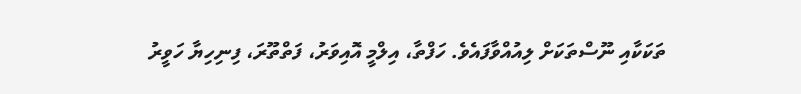ތަކަކާއި ނޫސްތަކަށް ލިއުއްވާފައެވެ. ހަފްތާ، އިލްމީ އޮއިވަރު، ފަތްތޫރަ، ފިނިހިޔާ ހަވީރު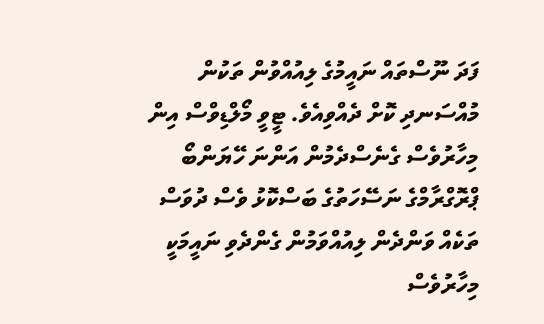ފަދަ ނޫސްތައް ނައީމުގެ ލިއުއްވުން ތަކުން މުއްސަނދި ކޮށް ދެއްވިއެވެ. ޓީވީ މޯލްޑިވްސް އިން މިހާރުވެސް ގެނެސްދެމުން އަންނަ ހޭޔަންބޯ ޕްރޮގްރާމްގެ ނަސޭހަތުގެ ބަސްކޮޅު ވެސް ދުވަސް ތަކެއް ވަންދެން ލިއުއްވަމުން ގެންދެވި ނައީމަކީ މިހާރުވެސް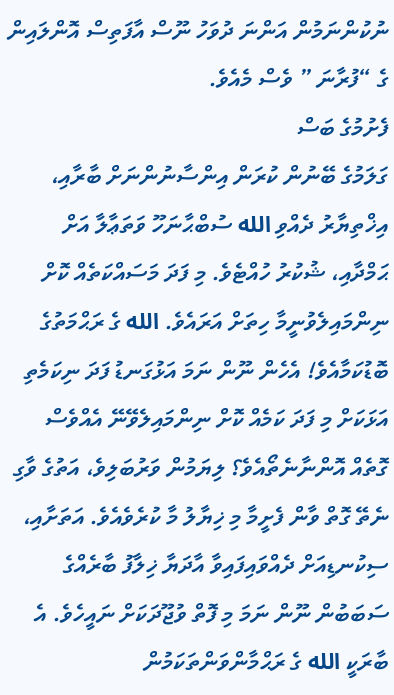ނުކުންނަމުން އަންނަ ދުވަހު ނޫސް އާފަތިސް އޮންލައިން ގެ “ފުރާނަ ” ވެސް މެއެވެ.
ފެށުމުގެ ބަސް
ގަލަމުގެ ބޭނުން ކުރަން އިންސާނުންނަށް ބާރާއި، އިޚްތިޔާރު ދެއްވި الله ސުބްޙާނަހޫ ވަތަޢާލާ އަށް ޙަމްދާއި، ޝުކުރު ހުއްޓެވެ. މި ފަދަ މަސައްކަތެއް ކޮށް ނިންމައިލެވުނީމާ ހިތަށް އަރައެވެ. الله ގެ ރަޙްމަތުގެ ބޮޑުކަމާއެވެ! އެހެން ނޫން ނަމަ އަޅުގަނޑު ފަދަ ނިކަމެތި އަޅަކަށް މި ފަދަ ކަމެއް ކޮށް ނިންމައިލެވޭނޭ އެއްވެސް ގޮތެއް އޮންނާނެތޯއެވެ؟ ލިޔަމުން ވަރުބަލިވެ، އަތުގެ ވާގި ނެތޭ ގޮތް ވާން ފެށީމާ މި ޚިޔާލު މާ ކުރެވެއެވެ. އަތަށާއި، ސިކުނޑިއަށް ދެއްވައިފައިވާ އާދަޔާ ޚިލާފު ބާރެއްގެ ސަބަބުން ނޫން ނަމަ މި ފޮތް ވުޖޫދަކަށް ނައީހެވެ. އެ ބާރަކީ الله ގެ ރަޙްމާންވަންތަކަމުން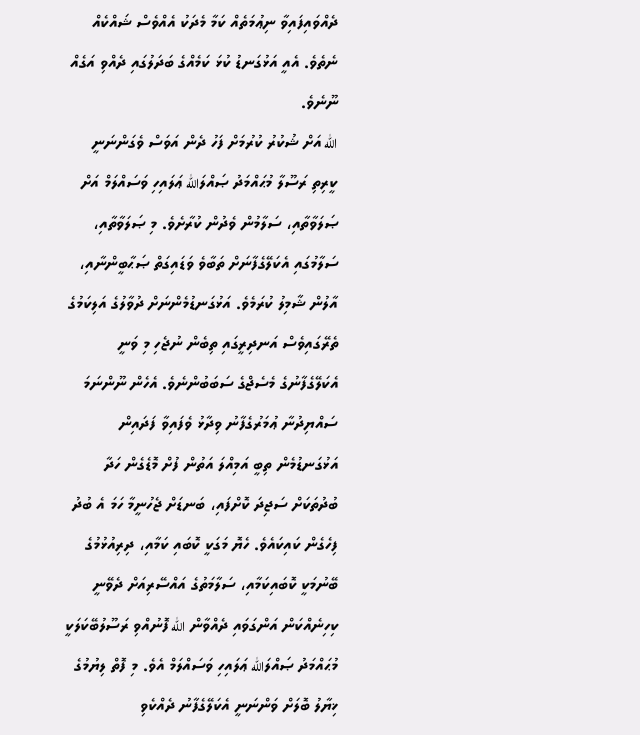ދެއްވައިފައިވާ ނިޢުމަތެއް ކަމާ މެދަކު އެއްވެސް ޝައްކެއް ނެތެވެ. އެއީ އަޅުގަނޑު ކުޅަ ކަމެއްގެ ބަދަލުގައި ދެއްވި އަގެއް ނޫނެވެ.
الله އަށް ޝުކުރު ކުރުމަށް ފަހު ދެން އަވަސް ވެގަންނަނީ ކީރިތި ރަސޫލާ މުޙައްމަދު ޞައްލަالله ޢަލައިހި ވަސައްލަމް އަށް ޞަލަވާތާއި، ސަލާމުން ވެދުން ކުރާށެވެ. މި ޞަލަވާތާއި، ސަލާމުގައި އެކަލޭގެފާނަށް ތަބާވެ ވަޑައިގަތް ޞަޙާބީންނާއި، އާލުން ޝާމިލު ކުރަމެވެ. އަޅުގަނޑުމެންނަށް ދުވާލުގެ އަލިކަމުގެ ތެރޭގައިވެސް އަނދިރީގައި ތިބެން ނުޖެހި މި ވަނީ އެކަލޭގެފާނުގެ މެސެޖްގެ ސަބަބުންނެވެ. އެހެން ނޫންނަމަ ސައްޔިދުނާ ޢުމަރުގެފާނު ވިދާޅު ވެފައިވާ ފަދައިން އަޅުގަނޑުމެން ތިބީ އަމިއްލަ އަތުން ފުށް މޮޑެގެން ހަދާ ބުދުތަކަށް ސަޖިދަ ކޮށްފައި، ބަނޑަށް ޖެހުނީމާ ހަމަ އެ ބުދު ފިހެގެން ކައިކައެވެ. ހެޔޮ މަގަކީ ކޮބައި ކަމާއި، ދިރިއުޅުމުގެ ބޭނުމަކީ ކޮބައިކަމާއި، ސަލާމަތުގެ އައްސޭރިއަށް ދެވޭނީ ކިހިނެއްކަން އަންގަވައި ދެއްވާން الله ފޮނުއްވި ރަސޫލުބޭކަލަކީ މުޙައްމަދު ޞައްލަالله ޢަލައިހި ވަސައްލަމް އެވެ. މި ފޮތް ލިޔުމުގެ ޚިޔާލު ބޮލަށް ވަންނަނީ އެކަލޭގެފާނު ދެއްކެވި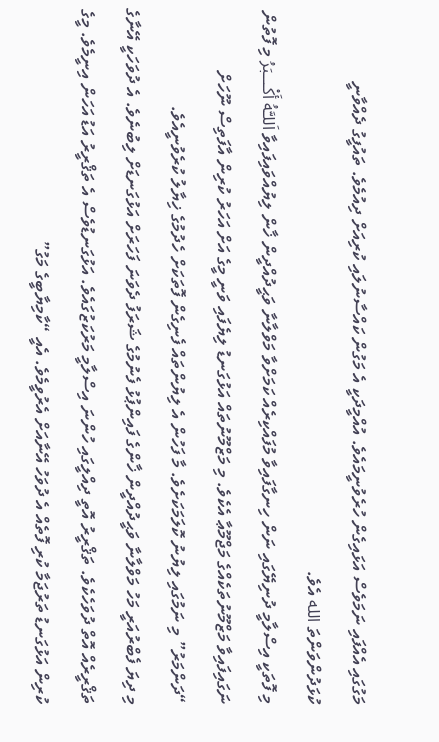މަގުގައި އެއްފައި ނަމަވެސް އަޅައިގެން ހުރެވުނީމައެވެ. އުއްމީދަކީ އެ މަގުން ކައްސާނުލައި ކުރިއަށް ދިއުމެވެ. ތައުފީގު ދެއްވާނީ ކުޅަދުންވަންތަ الله އެވެ.
މި ފޮތަކީ އިސްލާމީ ދުނިޔޭގައި ނަން ހިނގާފައިވާ މުފައްކިރެއް ކަމަށްވާ މަވްލާނާ ވަޙީދުއްދީން ޚާން ލިޔުއްވައިފައިވާ اَللـَّهُ أَكْـــبَرُ މި ފޮތުން ނަގައިފައިވާ މަޒްމޫނުތަކެއްގެ މަޖްމޫޢާ އެކެވެ. މި މަޒްމޫނުތައް އަޅުގަނޑު ލިޔެފައި ވަނީ މީގެ އަށް އަހަރު ކުރިން އާފަތިސް ނޫހަށް “ދަންމަރު” މި ނަމުގައި ލިޔުނު ކޮލަމަކަށެވެ. މާ ފަހުން އެ ލިޔުންތައް ފެނިގެން ފޮތަކަށް ހެދުމުގެ ޚިޔާލު ކުރެވުނީއެވެ.
މި ދިޔަ ފެބްރުއަރީ މަހު މަވްލާނާ ވަޙީދުއްދީން ޚާންގެ ފައިންޕުޅު ފެނުމުގެ ޝަރަފު ދެވަނަ ފަހަރަށް އަޅުގަނޑަށް ލިބުނެވެ. އެ ދުވަހަކީ އޭނާގެ ތަޤްރީރެއް އޮތް ދުވަހެކެވެ. ތަޤްރީރު އޮތީ ދިއްލީގައި ހުންނަ އިސްލާމީ މަރުކަޒުގައެވެ. އަޅުގަނޑުވެސް އެ ތަޤްރީރު އަޑު އަހަން އިނީމެވެ. މީގެ ކުރިން އަޅުގަނޑު ތަރުޖަމާ ކުރި ފޮތެއް އެ ދުވަހު އޭނާއަށް އެރުވީމެވެ. އެއީ “ކާމިޔާބީގެ މަގު”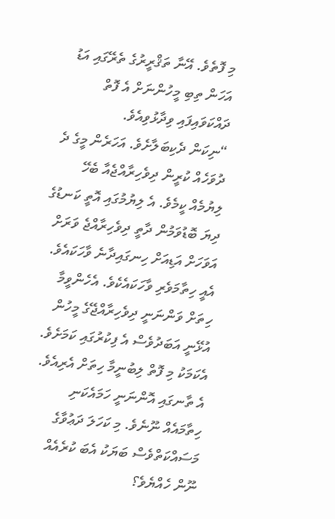މި ފޮތެވެ. އޭނާ ތަޤްރީރުގެ ތެރޭގައި އަޑު އަހަން ތިބި މީހުންނަށް އެ ފޮތް ދައްކަވައިފައި ވިދާޅުވިއެވެ.
“ނިކަން ދެކިބަލާށެވެ. އަހަރެން މީގެ ދެ ދުވަހެއް ކުރީން ދިވެހިރާއްޖެއާ ބެހޭ ލިޔުމެއް ކީމެވެ. އެ ލިޔުމުގައި އޮތީ ކަނޑުގެ ދިޔަ ބޮޑުވަމުން ދާތީ ދިވެހިރާއްޖެ ވަރަށް އަވަހަށް އަޑިއަށް ހިނގައިދާނެ ވާހަކައެވެ. އެއީ ހިތާމަވެރި ވާހަކައެކެވެ. އެހެންވީމާ ހިތަށް ވަންނަނީ ދިވެހިރާއްޖޭގެ މީހުން އުޅޭނީ އަބަދުވެސް އެ ފިކުރުގައި ކަމަށެވެ. އެކަމަކު މި ފޮތް ލިބުނީމާ ހިތަށް އެރިއެވެ. އެ ތާނގައި އޮންނަނީ ހަމައެކަނި ހިތާމައެއް ނޫނެވެ. މި ކަހަލަ ދަޢުވާގެ މަސައްކަތްވެސް ބަޔަކު އެބަ ކުރެއެއް ނޫން ހެއްޔެވެ؟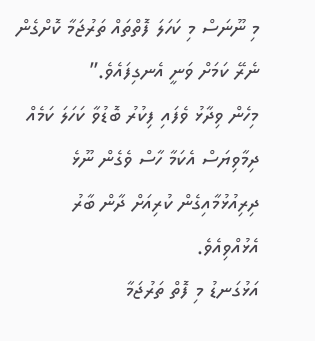މި ނޫނަސް މި ކަހަލަ ފޮތްތައް ތަރުޖަމާ ކޮށްގެން ނެރޭ ކަމަށް ވަނީ އެނގިފައެވެ.”
މިހެން ވިދާޅު ވެފައި ފިކުރު ބޮޑުވާ ކަހަލަ ކަމެއް ދިމާވިޔަސް އެކަމާ ހާސް ވެގެން ނޫޅެ ދިރިއުޅުމާއިގެން ކުރިއަށް ދާން ބާރު އެޅުއްވިއެވެ.
އަޅުގަނޑު މި ފޮތް ތަރުޖަމާ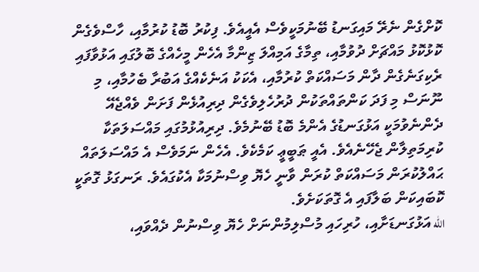ކޮށްގެން ނެރޭ މައިގަނޑު ބޭނުމަކީވެސް އެއީއެވެ. ފިކުރު ބޮޑު ކުރުމާއި، ހާސްވެގެން ކޮޅުކޮޅު މައްޗަށް ދުވުމާއި، ތިމާގެ އަމިއްލަ ޒިންމާ އެހެން މީހެއްގެ ބޮލުގައި އަޅުވާފައި ރެކިގަނެގެން ދާން މަސައްކަތް ކުރުމާއި، އެކަކު އަނެކެއްގެ އަބުރާ ބެހުމާއި، މި ނޫނަސް މި ފަދަ ކަންތައްތަކުން ދުރުހެލިވެގެން ދިރިއުޅެން ފަށަން ވެއްޖެއޭ ދެންނެވުމަކީ އަޅުގަނޑުގެ އެންމެ ބޮޑު ބޭނުމެވެ. ދިރިއުޅުމުގައި މައްސަލަތަކާ ކުރިމަތިލާން ޖެހޭނެއެވެ. އެއީ ޠަބީޢީ ކަމެކެވެ. އެހެން ނަމަވެސް އެ މައްސަލަތައް ޙައްލުކުރަން މަސައްކަތް ކުރަން ވާނީ ހެޔޮ ވިސްނުމަކާ އެކުގައެވެ. ރަނގަޅު ގޮތަކީ ކޮބައިކަން ބަލާފައި އެ ގޮތަކަށެވެ.
الله އަޅުގަނޑަށާއި، ހުރިހައި މުސްލިމުންނަށް ހެޔޮ ވިސްނުން ދެއްވައި،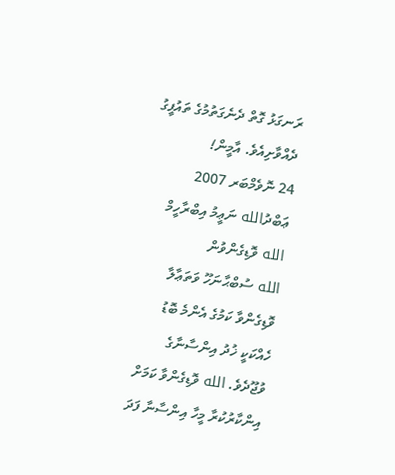ރަނގަޅު ގޮތް ދެނެގަތުމުގެ ތައުފީގު ދެއްވާށިއެވެ. އާމީން!
24 ނޮވެމްބަރ 2007
ޢަބްދުالله ނަޢީމު އިބްރާހީމް
الله ވޮޑިގެންވުން
الله ސުބްޙާނަހޫ ވަތަޢާލާ ވޮޑިގެންވާ ކަމުގެ އެންމެ ބޮޑު ހެއްކަކީ ޚުދު އިންސާނާގެ ވުޖޫދެވެ. الله ވޮޑިގެންވާ ކަމަށް އިންކާރުކުރާ މީހާ އިންސާނާ ފަދަ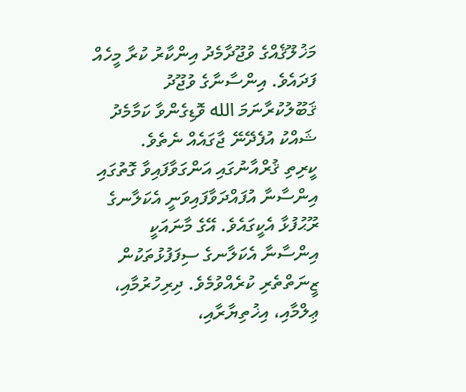މަޚުލޫޤެއްގެ ވުޖޫދާމެދު އިންކާރު ކުރާ މީހެއް ފަދައެވެ. އިންސާނާގެ ވުޖޫދު ޤަބޫލުކުރާނަމަ الله ވޮޑިގެންވާ ކަމާމެދު ޝައްކު އުފެދޭނޭ ޖާގައެއް ނެތެވެ.
ކީރިތި ޤުރްއާނުގައި އަންގަވާފައިވާ ގޮތުގައި އިންސާނާ އުފައްދަވާފައިވަނީ އެކަލާނގެ ރޫޙުފުޅާ އެކީގައެވެ. އޭގެ މާނައަކީ އިންސާނާ އެކަލާނގެ ސިފަފުޅުތަކުން ޒީނަތްތެރި ކުރެއްވުމެވެ. ދިރިހުރުމާއި، ޢިލްމާއި، އިޚުތިޔާރާއި،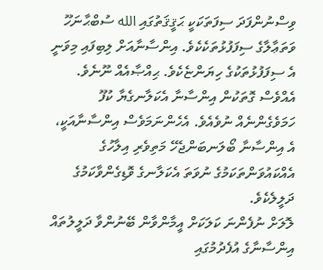ވިސްނުންފަދަ ސިފަތަކަކީ ޙަޤީޤަތުގައި الله ސުބްޙާނަހޫ ވަތަޢާލާގެ ސިފަފުޅުތަކެކެވެ. އިންސާނާއަށް ލިބިފައި މިވަނީ އެ ސިފަފުޅުތަކުގެ ހިޔަންޏެކެވެ. ޙިއްޞާއެއް ނޫނެވެ. އެއްވެސް ގޮތަކުން އިންސާނާ އެކަލާނގެޔާ ކުފޫ ހަމަވެގެންނެއް ނުވެއެވެ. އެހެންނަމަވެސް އިންސާނާއަކީ، އެ އިންސާނާ ބޯލަނބަންޖެހޭ މަތިވެރި އިލާހުގެ އެއްކައުވަންތަކަމުގެ ނުވަތަ އެކަލާނގެ ވޮޑިގެންވާކަމުގެ ދަލީލެކެވެ.
ލޮލަށް ނުފެންނަ ކަލަކަށް އީމާންވާން ބޭނުންވާ ދަލީލުތައް އިންސާނާގެ އުފެދުމުގައި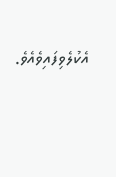އެކުލެވިފައިވެއެވެ.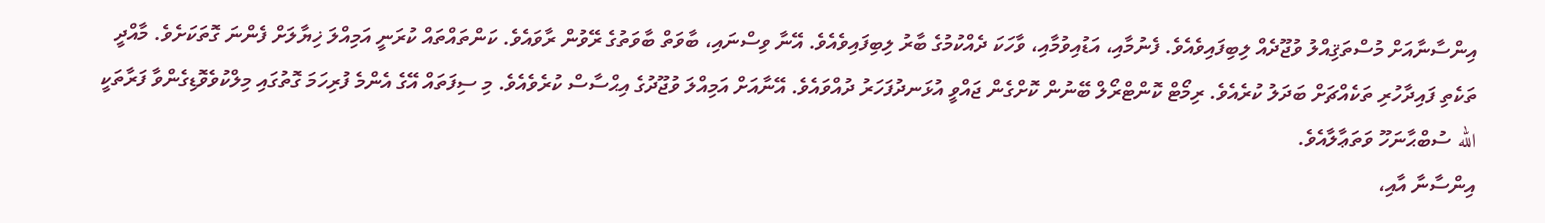އިންސާނާއަށް މުސްތަޤިއްލު ވުޖޫދެއް ލިބިފައިވެއެވެ. ފެނުމާއި، އަޑުއިވުމާއި، ވާހަކަ ދެއްކުމުގެ ބާރު ލިބިފައިވެއެވެ. އޭނާ ވިސްނައި، ބާވަތް ބާވަތުގެ ރޭވުން ރާވައެވެ. ކަންތައްތައް ކުރަނީ އަމިއްލަ ޚިޔާލަށް ފެންނަ ގޮތަކަށެވެ. މާއްދީ ތަކެތި ފައިދާހުރި ތަކެއްޗަށް ބަދަލު ކުރެއެވެ. ރިމޯޓް ކޮންޓްރޯލް ބޭނުން ކޮށްގެން ޖައްވީ އުޅަނދުފަހަރު ދުއްވައެވެ. އޭނާއަށް އަމިއްލަ ވުޖޫދުގެ އިޙްސާސް ކުރެވެއެވެ. މި ސިފަތައް އޭގެ އެންމެ ފުރިހަމަ ގޮތުގައި މިލްކުވެވޮޑިގެންވާ ފަރާތަކީ الله ސުބްޙާނަހޫ ވަތަޢާލާއެވެ.
އިންސާނާ އާއި،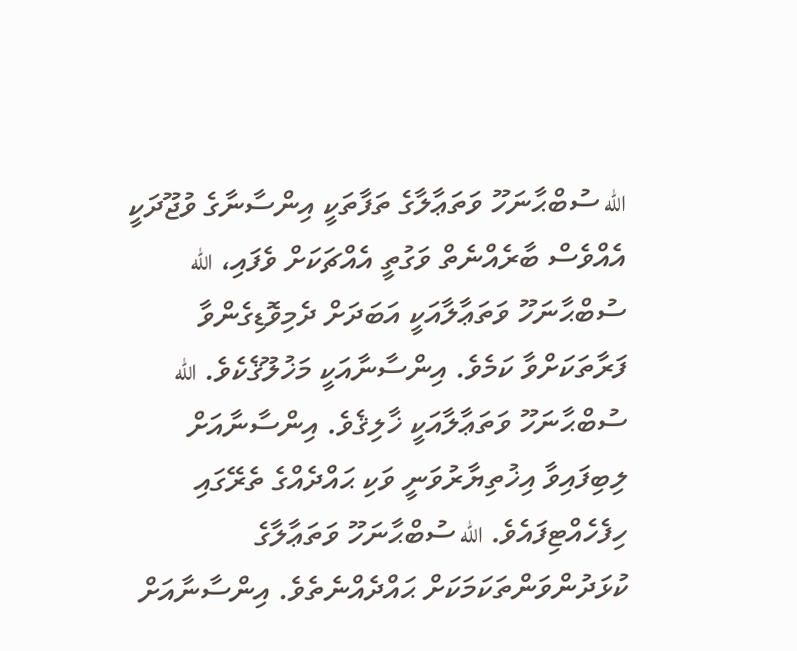الله ސުބްޙާނަހޫ ވަތަޢާލާގެ ތަފާތަކީ އިންސާނާގެ ވުޖޫދަކީ އެއްވެސް ބާރެއްނެތް ވަގުތީ އެއްޗަކަށް ވެފައި، الله ސުބްޙާނަހޫ ވަތަޢާލާއަކީ އަބަދަށް ދެމިވޮޑިގެންވާ ފަރާތަކަށްވާ ކަމެވެ. އިންސާނާއަކީ މަޚުލޫޤެކެވެ. الله ސުބްޙާނަހޫ ވަތަޢާލާއަކީ ޚާލިޤެވެ. އިންސާނާއަށް ލިބިފައިވާ އިޚުތިޔާރުވަނީ ވަކި ޙައްދެއްގެ ތެރޭގައި ހިފެހެއްޓިފައެވެ. الله ސުބްޙާނަހޫ ވަތަޢާލާގެ ކުޅަދުންވަންތަކަމަކަށް ޙައްދެއްނެތެވެ. އިންސާނާއަށް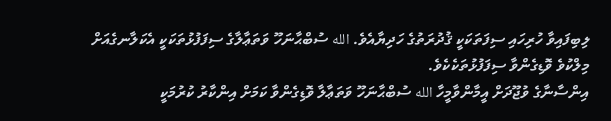ލިބިފައިވާ ހުރިހައި ސިފަތަކަކީ ޤުދުރަތުގެ ހަދިޔާއެވެ. الله ސުބްޙާނަހޫ ވަތަޢާލާގެ ސިފަފުޅުތަކަކީ އެކަލާނގެއަށް މިލްކުވެ ވޮޑިގެންވާ ސިފަފުޅުތަކެކެވެ.
އިންސާނާގެ ވުޖޫދަށް އީމާންވާމީހާ الله ސުބްޙާނަހޫ ވަތަޢާލާ ވޮޑިގެންވާ ކަމަށް އިންކާރު ކުރުމަކީ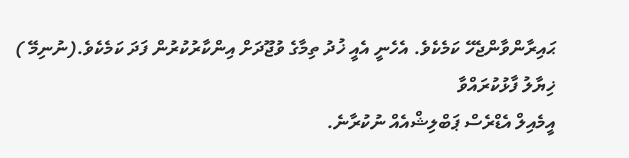ޙައިރާންވާންޖެހޭ ކަމެކެވެ. އެހެނީ އެއީ ޚުދު ތިމާގެ ވުޖޫދަށް އިންކާރުކުރުން ފަދަ ކަމެކެވެ.(ނުނިމޭ )
ޚިޔާލު ފާޅުކުރައްވާ
އީމެއިލް އެޑްރެސް ޕަބްލިޝްއެއް ނުކުރާނެ.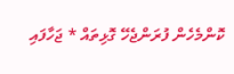ކޮންމެހެން ފުރަންޖެހޭ ގޮޅިތައް * ޖަހާފައި